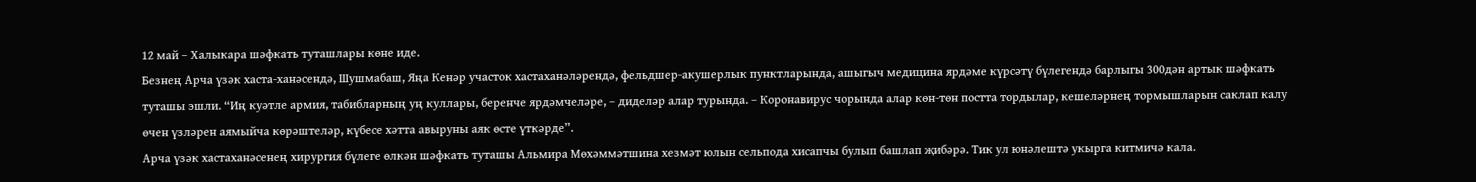12 май – Халыкара шәфкать туташлары көне иде.
Безнең Арча үзәк хаста-ханәсендә, Шушмабаш, Яңа Кенәр участок хастаханәләрендә, фельдшер-акушерлык пунктларында, ашыгыч медицина ярдәме күрсәтү бүлегендә барлыгы 300дән артык шәфкать туташы эшли. “Иң куәтле армия, табибларның уң куллары, беренче ярдәмчеләре, – диделәр алар турында. – Коронавирус чорында алар көн-төн постта тордылар, кешеләрнең тормышларын саклап калу өчен үзләрен аямыйча көрәштеләр, күбесе хәтта авыруны аяк өсте үткәрде”.
Арча үзәк хастаханәсенең хирургия бүлеге өлкән шәфкать туташы Альмира Мөхәммәтшина хезмәт юлын сельпода хисапчы булып башлап җибәрә. Тик ул юнәлештә укырга китмичә кала.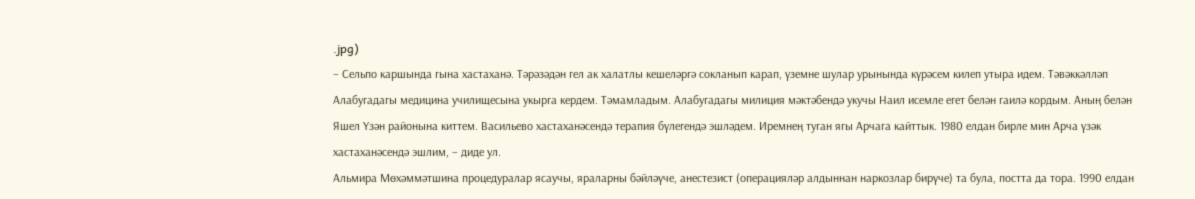.jpg)
– Сельпо каршында гына хастаханә. Тәрәзәдән гел ак халатлы кешеләргә сокланып карап, үземне шулар урынында күрәсем килеп утыра идем. Тәвәккәлләп Алабугадагы медицина училищесына укырга кердем. Тәмамладым. Алабугадагы милиция мәктәбендә укучы Наил исемле егет белән гаилә кордым. Аның белән Яшел Үзән районына киттем. Васильево хастаханәсендә терапия бүлегендә эшләдем. Иремнең туган ягы Арчага кайттык. 1980 елдан бирле мин Арча үзәк хастаханәсендә эшлим, – диде ул.
Альмира Мөхәммәтшина процедуралар ясаучы, яраларны бәйләүче, анестезист (операцияләр алдыннан наркозлар бирүче) та була, постта да тора. 1990 елдан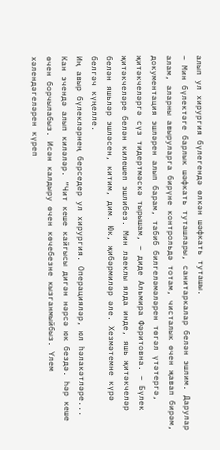алып ул хирургия бүлегендә өлкән шәфкать туташы.
– Мин бүлектәге барлык шәфкать туташлары, санитаркалар белән эшлим. Дарулар алам, аларны авыруларга бирүне контрольдә тотам, чисталык өчен җавап бирәм, документация эшләрен алып барам, табиб билгеләмәләрен төгәл үтәтергә, җитәкчеләргә сүз тидертмәскә тырышам, – диде Альмира Фәритовна. – Бүлек җитәкчеләре белән килешеп эшлибез. Мин лаеклы ялда инде, яшь җитәкчеләр белән яшьләр эшләсен, китим, дим. Юк, җибәрмиләр әле. Хезмәтемне күрә белгәч күңелле.
Иң авыр бүлекләрнең берседер ул хирургия. Операцияләр, юл һәлакәтләре... Кан эчендә алып киләләр. “Чит кеше кайгысы дигән нәрсә юк бездә. Һәр кеше өчен борчылабыз. Исән калдыру өчен көчебезне кызганмыйбыз. Үлем хәлендәгеләрен күреп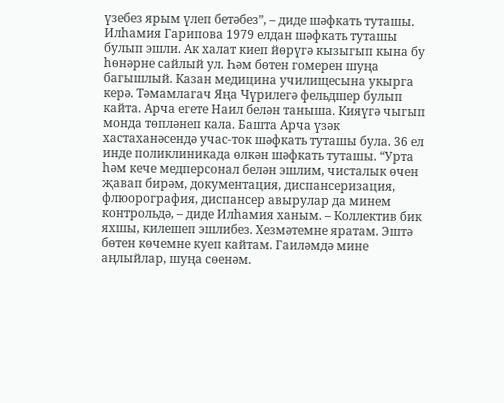үзебез ярым үлеп бетәбез”, – диде шәфкать туташы.
Илһамия Гарипова 1979 елдан шәфкать туташы булып эшли. Ак халат киеп йөрүгә кызыгып кына бу һөнәрне сайлый ул. Һәм бөтен гомерен шуңа багышлый. Казан медицина училищесына укырга керә. Тәмамлагач Яңа Чүрилегә фельдшер булып кайта. Арча егете Наил белән таныша. Кияүгә чыгып монда төпләнеп кала. Башта Арча үзәк хастаханәсендә учас-ток шәфкать туташы була. 36 ел инде поликлиникада өлкән шәфкать туташы. “Урта һәм кече медперсонал белән эшлим, чисталык өчен җавап бирәм, документация, диспансеризация, флюорография, диспансер авырулар да минем контрольдә, – диде Илһамия ханым. – Коллектив бик яхшы, килешеп эшлибез. Хезмәтемне яратам. Эштә бөтен көчемне куеп кайтам. Гаиләмдә мине аңлыйлар, шуңа сөенәм.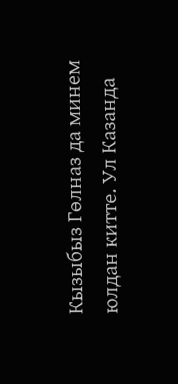Кызыбыз Гөлназ да минем юлдан китте. Ул Казанда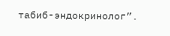табиб-эндокринолог”.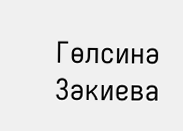Гөлсинә Зәкиева